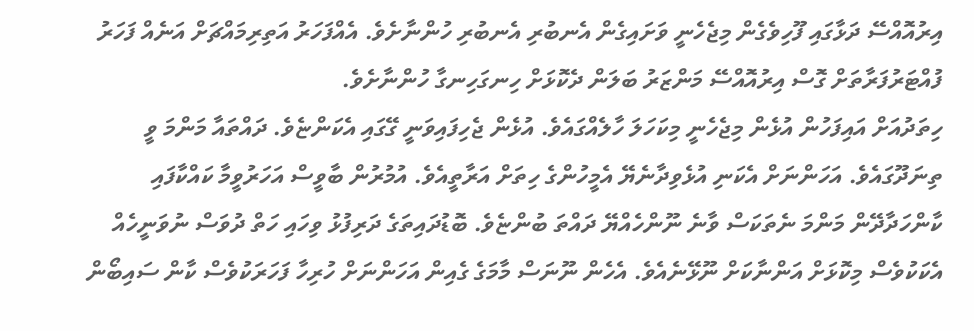އިރުއޮއްސޭ ދަޅާގައި ފޫހިވެގެން މިޖެހެނީ ވަށައިގެން އެނބުރި އެނބުރި ހުންނާށެވެ. އެއްފަހަރު އަތިރިމައްޗަށް އަނެއް ފަހަރު ފުއްޓަރުފަރާތަށް ގޮސް އިރުއޮއްސޭ މަންޒަރު ބަލަން ދެކޮޅަށް ހިނގަހިނގާ ހުންނާށެވެ.
ހިތަދުއަށް އައިފަހުން އުޅެން މިޖެހެނީ މިކަހަލަ ހާލެއްގައެވެ. އުޅެން ޖެހިފައިވަނީ ގޭގައި އެކަންޏެވެ. ދައްތައާ މަންމަ ވީ ތިނަދޫގައެވެ. އަހަންނަށް އެކަނި އުޅެވިދާނެޔޭ އެމީހުންގެ ހިތަށް އަރާތީއެވެ. އުމުރުން ބާވީސް އަހަރުވީމާ ކައްކާފައި ކާންހަދާދޭން މަންމަ ނެތަކަސް ވާނެ ނޫންހެއްޔޭ ދައްތަ ބުންޏެވެ. ބޮޑުދައިތަގެ ދަރިފުޅު ވިހައި ހަތް ދުވަސް ނުވަނީހެއް އެކަކުވެސް މިކޮޅަށް އަންނާކަށް ނޫޅޭނެއެވެ. އެހެން ނޫނަސް މާމަގެ ގެއިން އަހަންނަށް ހުރިހާ ފަހަރަކުވެސް ކާން ސައިބޯން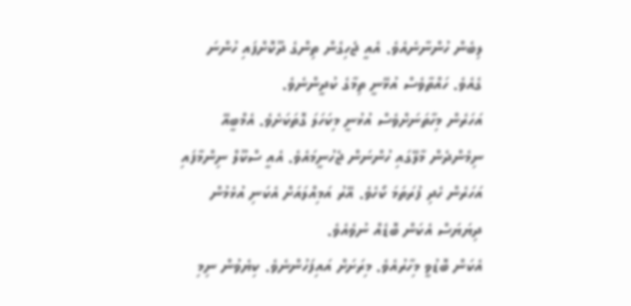ލިބެން ހުންނާނެއެވެ. އެއީ ޖެހިގެން ތިންގެ ދޫކޮށްފައި ހުންނަ ގެއެވެ. ހައްތާވެސް އުޅޭނީ ތިމާގެ ކުދީންނެވެ.
އަހަރެން މިހާތަނަށްވެސް އުޅުނީ މިކަހަލަ ގޮތަކަށެވެ. އެމްބީއޭ ނިމެންދެން މާލޭގައި ހުންނަން ޖެހުނީމައެވެ. އެއީ ސްކޫލް ނިންމާފައި އަހަރެން ހެދި ފުރަތަމަ ކޯހެވެ. އޭރު އަމިއްލައަށް އެކަނި އުޅެމުން ދިޔަޔަސް އެކަން ބޮޑެއް ނުވެއެވެ.
އެކަން ބޮޑުވީ މިހާރުއެވެ. މިރަށަށް އައިފަހުންނެވެ. ކިޔެވުން ނިމި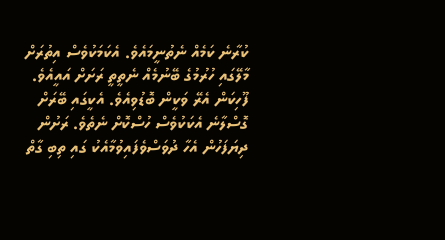ކުރާނެ ކަމެއް ނެތުނީމައެވެ. އެކަމަކުވެސް އިތުރަށް މާލޭގައި ހުރުމުގެ ބޭނުމެއް ނެތީތީ ރަށަށް އައީއެވެ.
ފޫހިކަން އެރޭ ވަކީން ބޮޑުވިއެވެ. އެކީގައި ބޭރަށް ގޮސްލާނެ އެކަކުވެސް ހުސްކޮށް ނެތެވެ. ރަށުން ދިޔަފަހުން އެހާ ދުވަސްވެފައިވުމާއެކު ގައި ތިބި ގާތް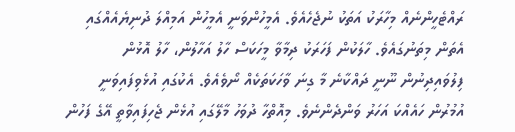ރައްޓެހީންނެއް މިހާރަކު އަތަކު ނުޖެހެއެވެ. އެމީހުންވަނީ އެމީހުން އަމިއްލަ ދުނިޔެއެއްގައި އެތަން މިތަނުގައެވެ. ހާލަކުން ފަހަރަކު ދިމާވާ މީހަކަސް ހާލު އަހާލުން، ހާލު އޮޅުން ފިލުވައިދިނުން ނޫނީ ދައްކާނެ މާ ގިނަ ވާހަކަތަކެއް ނޯވެއެވެ. އެކުގައި އުޅެވިފައިވަނީ އުމުރުން ހައެއްކަ އަހަރު ވަންދެންނެވެ. މިއޮތްހާ ދުވަހު މާލޭގައި އުޅެން ޖެހިފައިވާތީ އޭގެ ފަހުން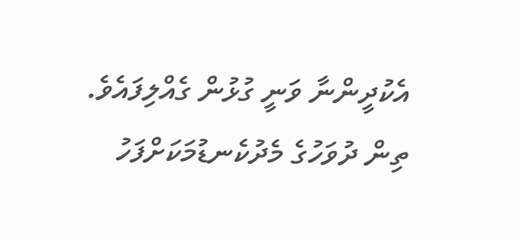އެކުދީންނާ ވަނީ ގުޅުން ގެއްލިފައެވެ.
ތިން ދުވަހުގެ މެދުކެނޑުމަކަށްފަހު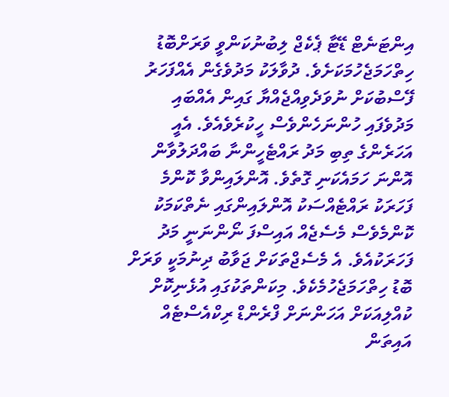އިންޓަނެޓް ޑޭޓާ ޕެކެޖް ލިބުނުކަންވީ ވަރަށްބޮޑު ހިތްހަމަޖެހުމަކަށެވެ. ދުވާލަކު މަދުވެގެން އެއްފަހަރު ފޭސްބުކަށް ނުވަދެވިއްޖެއްޔާ ގައިން އެއްބައި މަދުވެފައި ހުންނަހެންވެސް ހީކުރެވެއެވެ. އެއީ އަހަރެންގެ ތިބި މަދު ރައްޓެހީންނާ ބައްދަލުވާން އޮންނަ ހަމައެކަނި ގޮތެވެ. އޮންލައިންވާ ކޮންމެ ފަހަރަކު ރައްޓެއްސަކު އޮންލައިންގައި ނެތްކަމަކު ކޮންމެވެސް މެސެޖެއް އައިސްފަ ނޯންނަނީ މަދު ފަހަރަކުއެވެ. އެ މެސެޖްތަކަށް ޖަވާބު ދިނުމަކީ ވަރަށް ބޮޑު ހިތްހަމަޖެހުމެކެވެ. މިކަންތަކުގައި އުޅެނިކޮށް ކުއްލިއަކަށް އަހަންނަށް ފްރެންޑް ރިކްއެސްޓެއް އައިތަން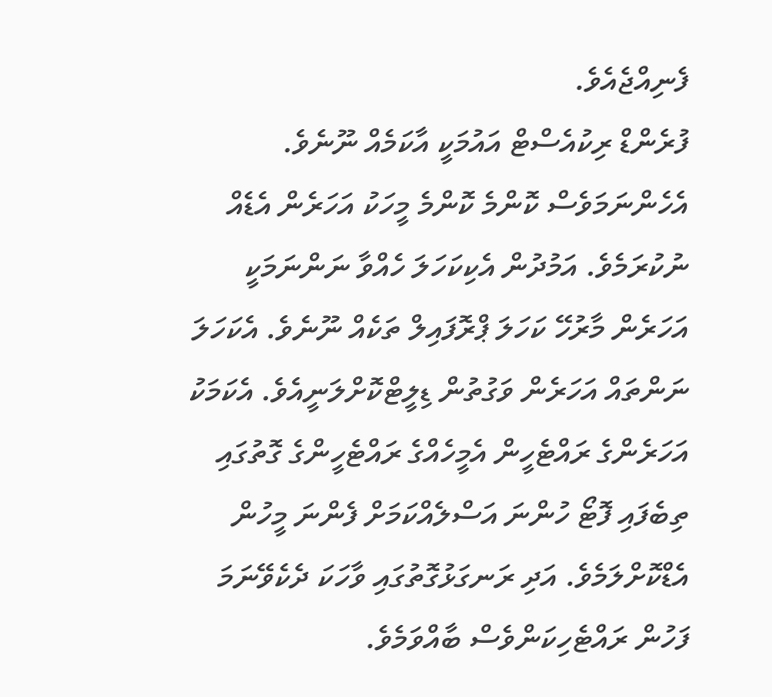ފެނިއްޖެއެވެ.
ފުރެންޑް ރިކުއެސްޓް އައުމަކީ އާކަމެއް ނޫނެވެ. އެހެންނަމަވެސް ކޮންމެ ކޮންމެ މީހަކު އަހަރެން އެޑެއް ނުކުރަމެވެ. އަމުދުން އެކިކަހަލަ ހެއްވާ ނަންނަމަކީ އަހަރެން މާރުހޭ ކަހަލަ ޕްރޮފައިލް ތަކެއް ނޫނެވެ. އެކަހަލަ ނަންތައް އަހަރެން ވަގުތުން ޑިލީޓްކޮށްލަނީއެވެ. އެކަމަކު އަހަރެންގެ ރައްޓެހީން އެމީހެއްގެ ރައްޓެހީންގެ ގޮތުގައި ތިބެފައި ފޮޓޯ ހުންނަ އަސްލެއްކަމަށް ފެންނަ މީހުން އެޑްކޮށްލަމެވެ. އަދި ރަނގަޅުގޮތުގައި ވާހަކަ ދެކެވޭނަމަ ފަހުން ރައްޓެހިކަންވެސް ބާއްވަމެވެ.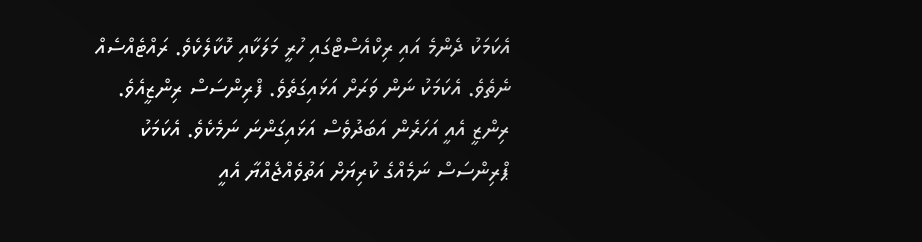އެކަމަކު ދެންމެ އައި ރިކްއެސްޓްގައި ހުރީ މަލަކާއި ކޮކާލެކެވެ. ރައްޓެއްސެއް ނެތެވެ. އެކަމަކު ނަން ވަރަށް އަޅައިގަތެވެ. ފްރިންސަސް ރިންޒީއެވެ.
ރިންޒީ އެއީ އަހަރެން އަބަދުވެސް އަޅައިގަންނަ ނަމެކެވެ. އެކަމަކު ޕްރިންސަސް ނަމެއްގެ ކުރިޔަށް އަތުވެއްޖެއްޔާ އެއީ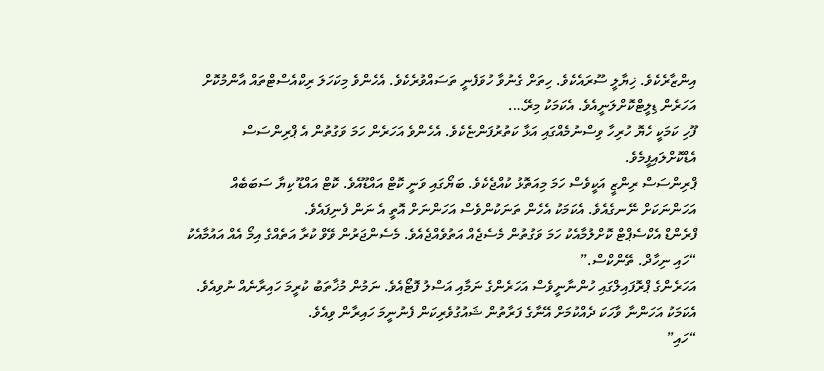އިންޒާރެކެވެ. ޚިޔާލީ ސޫރައެކެވެ. ހިތަށް ގެނުވާ ހުވަފެނީ ތަސައްވުރެކެވެ. އެހެންވެ މިކަހަލަ ރިކްއެސްޓްތައް އާންމުކޮށް އަހަރެން ޑިލީޓްކޮށްލަނީއެވެ. އެކަމަކު މިރޭ….
ފޫހި ކަމަކީ ހެޔޮ ހުރިހާ ވިސްނުމެއްގައި އަޅާ ކަތުރުފަންޏެކެވެ. އެހެންވެ އަހަރެން ހަމަ ވަގުތުން އެ ޕްރިންސަސް އެޑްކޮށްލައިފީމެވެ.
ޕްރިންސަސް ރިންޒީ އަކީވެސް ހަމަ މިއަތޮޅު ކުއްޖެކެވެ. ބަޔޯގައި ވަނީ ކޮޓް އައްޑޫއެވެ. ކޮޓް އައްޑޫ ކިޔާ ސަބަބެއް އަހަންނަކަށް ނޭނގެއެވެ. އެކަމަކު އެހެން ތަނަކުންވެސް އަހަންނަށް އޮތީ އެ ނަން ފެނިފައެވެ.
ފްރެންޑް އެކްސެޕްޓް ކޮށްލުމާއެކު ހަމަ ވަގުތުން މެސެޖެއް އަތުވެއްޖެއެވެ. މެސެންޖަރުން ވޭވް ކުރާ އަތެއްގެ އިމޯ އެއް އައުމާއެކު “ހައި ނިހާދް. ތޭންކްސް.”
އަހަރެންގެ ޕްރޮފައިލްގައި ހުންނާނީވެސް އަހަރެންގެ ނަމާއި އަސްލު ފޮޓޯއެވެ. ނަމުން މުޚާތަބު ކުރީމަ ހައިރާނެއް ނުވިއެވެ. އެކަމަކު އަހަންނާ ވާހަކަ ދެއްކުމަށް އޭނާގެ ފަރާތުން ޝައުގުވެރިކަން ފެނުނީމަ ހައިރާން ވިއެވެ.
“ހައި”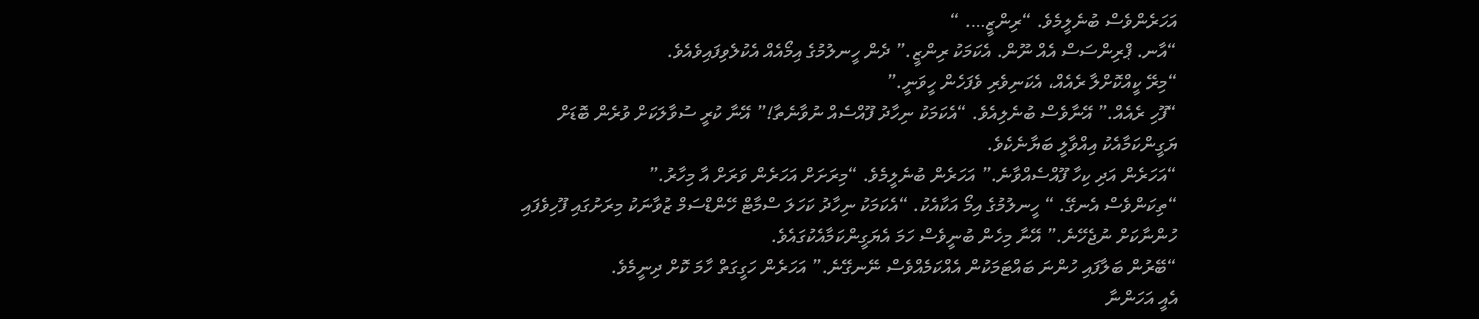އަހަރެންވެސް ބުނެލީމެވެ. “ރިންޒީ…. “
“އާނ. ޕްރިންސަސް އެއް ނޫން. އެކަމަކު ރިންޒީ.” ދެން ހީނލުމުގެ އިމޯއެއް އެކުލެވިފައިވެއެވެ.
“މިރޭ ކީއްކޮށްލާ ރެއެއް، އެކަނިވެރި ވެފަހެން ހީވަނީ.”
“ފޫހި ރެއެއް.” އޭނާވެސް ބުނެލިއެވެ. “އެކަމަކު ނިހާދު ފޫއްސެއް ނުވާނެތާ!” އޭނާ ކުރީ ސުވާލަކަށް ވުރެން ބޮޑަށް ޔަގީންކަމާއެކު އިއްވާލީ ބަޔާނެކެވެ.
“އަހަރެން އަދި ކިހާ ފޫއްސެއްވާނެ.” އަހަރެން ބުނެލީމެވެ. “މިރަށަށް އަހަރެން ވަރަށް އާ މިހާރު.”
“ތިކަންވެސް އެނގޭ. “ ހީނލުމުގެ އިމޯ އަކާއެކު. “އެކަމަކު ނިހާދު ކަހަލަ ސްމާޓް ހޭންޑްސަމް ޒުވާނަކު މިރަށުގައި ފޫހިވެފައި ހުންނާކަށް ނުޖެހޭނެ.” އޭނާ މިހެން ބުނީވެސް ހަމަ އެޔަގީންކަމާއެކުގައެވެ.
“ބޭރުން ބަލާފައި ހުންނަ ބައްޓަމަކުން އެއްކަމެއްވެސް ނޭނގޭނެ.” އަހަރެން ހަގީގަތް ހާމަ ކޮށް ދިނީމެވެ.
އެއީ އަހަންނާ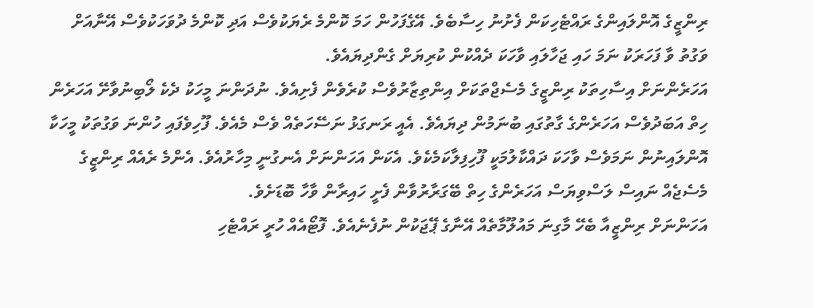ރިންޒީގެ އޮންލައިންގެ ރައްޓެހިކަން ފެށުނު ހިސާބެވެ. އޭގެފަހުން ހަމަ ކޮންމެ ރެޔަކުވެސް އަދި ކޮންމެ ދުވަހަކުވެސް އޭނާއަށް ވަގުތު ވާ ފަހަރަކު ނަމަ ހައި ޖަހާލައި ވާހަކަ ދެއްކުން ކުރިޔަށް ގެންދިޔައެވެ.
އަހަރެންނަށް އިސާހިތަކު ރިންޒީގެ މެސެޖްތަކަށް އިންތިޒާރުވެސް ކުރެވެން ފެށިއެވެ. ނުދަންނަ މީހަކު ދެކެ ލޯބިނުވާށޭ އަހަރެން ހިތް އަބަދުވެސް އަހަރެންގެ ގާތުގައި ބުނަމުން ދިޔައެވެ. އެއީ ރަނގަޅު ނަސޭހަތެއް ވެސް މެއެވެ. ފޫހިވެފައި ހުންނަ ވަގުތަކު މީހަކާ އޮންލައިނުން ނަމަވެސް ވާހަކަ ދައްކާލުމަކީ ފޫހިފިލާކަމެކެވެ. އެކަން އަހަންނަށް އެނގުނީ މިހާރުއެވެ. އެންމެ ރެއެއް ރިންޒީގެ މެސެޖެއް ނައިސް ލަސްވިޔަސް އަހަރެންގެ ހިތް ބޭގަރާރުވާން ފެށީ ހައިރާން ވާހާ ބޮޑަށެވެ.
އަހަންނަށް ރިންޒީއާ ބެހޭ މާގިނަ މައުލޫމާތެއް އޭނާގެ ޕޭޖަކުން ނުފެނެއެވެ. ފޮޓޯއެއް ހުރީ ރައްޓެހި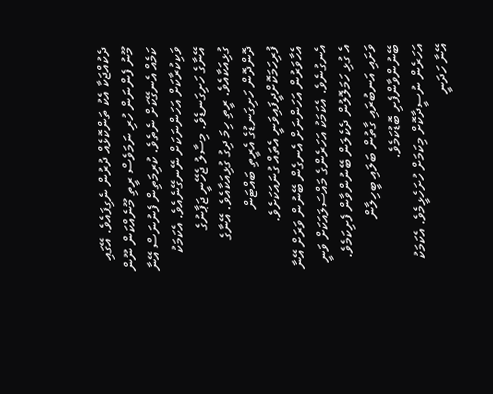ދެކުއްޖަކާ އެކު ތަންކޮޅެއް ދުރުން ނެގިފައެވެ. އޭގައި މޫނު ފެންނަން ހުރި ނަމަވެސް ރީތި މޫނެއްކަން ނޫން ކަމެއް އެނގޭކަށް ނެތެވެ. ކުރިމަތިން ފެނުނަސް އޭނާ ވަކިކުރާކަށް އަހަންނަކަށް ނޭނގޭނެއެވެ. އެކަމަކު އޭނާގެ ހަށިގަނޑެވެ. މިސާލު ޖެހޭނީ ޖަޕާނުގެ ގުޅިއަކާއެވެ. ރީތި ހިމަ ދިގު ގުޅިއަކާއެވެ. އޭނާގެ ދޮންދޮން ހަށިގަނޑުގެ އެރީތި ބައްޓަން ފުރިހަމަކޮށްދީފައިވަނީ އެތައް ގުނައަކަށެވެ.
އެހާވަރުން އަހަންނަށް އެނގެން ބޭނުން ވަރަށް އޭނާ އެނގުނެވެ. އެކަމަކު އަހަރެންގެ މައްސަލައަކަށް ވަނީ އެ ގުޅި ހަމަލޮލުން ދެކެލަން ބޭނުންވާން ފެށިކަމެވެ. ވަށައި އަނބުރައި ގާތުން ބަލައި ބީހިލާން ބޭނުންވާންފެށި ބޮޑުކަމެވެ.
އަހަރެން ނުސީދާކޮށް މިކަމަށް ހުށަހެޅީމެވެ. އެކަމަކު އޭނާ ހަދަނީ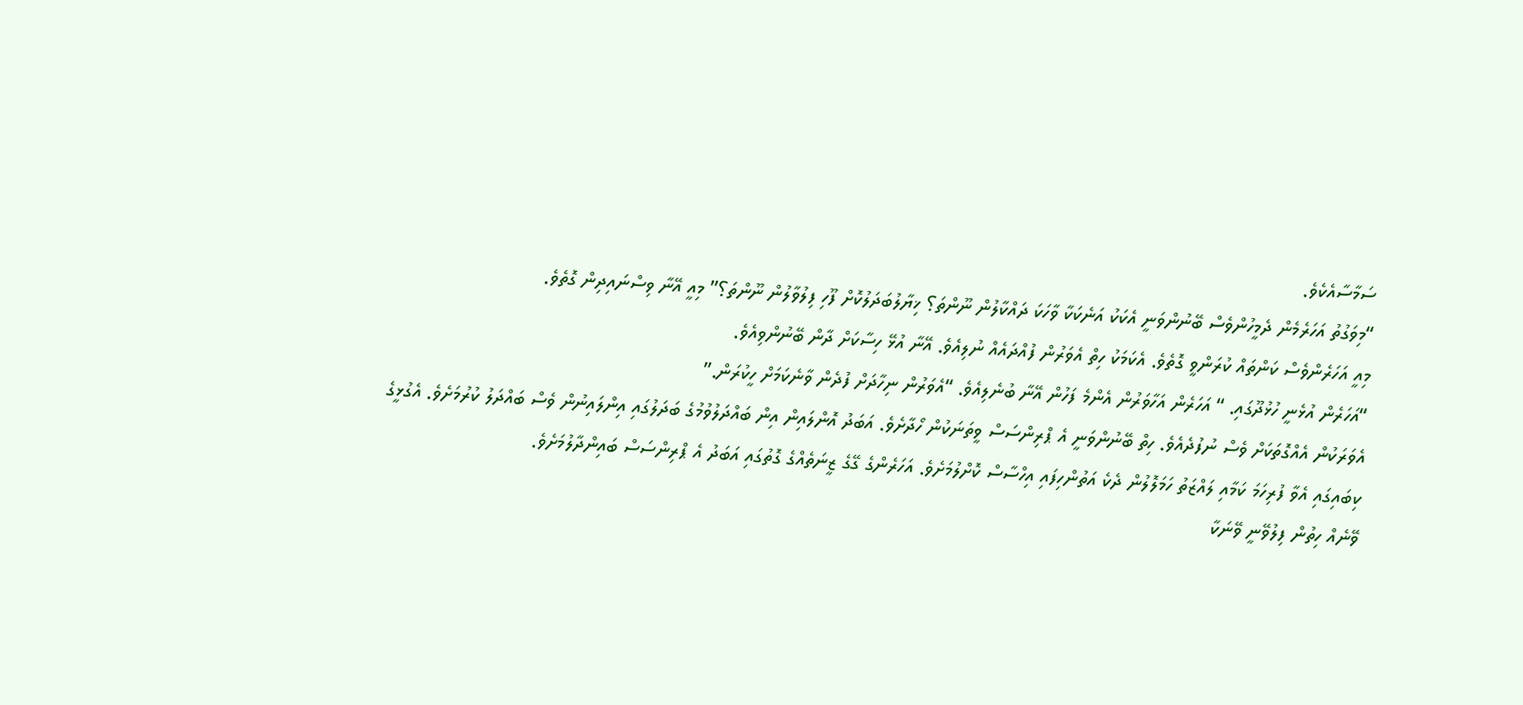ސަމާސާއެކެވެ.
“މިވަގުތު އަހަރެމެން ދެމީހުންވެސް ބޭނުންވަނީ އެކަކު އަނެކަކާ ވާހަކަ ދައްކާލުން ނޫންތަ؟ ޚިޔާލުބަދަލުކޮށް ފޫހި ފިލުވާލުން ނޫންތަ؟” މިއީ އޭނާ ވިސްނައިދިން ގޮތެވެ.
މިއީ އަހަރެންވެސް ކަންތައް ކުރަންވީ ގޮތެވެ. އެކަމަކު ހިތް އެވަރުން ފުއްދައެއް ނުލިއެވެ. އޭނާ އުޅޭ ހިސާކަށް ދާން ބޭނުންވިއެވެ.
“އަހަރެން އުޅެނީ ހުޅުދޫގައި. “ އަހަރެން އަހާވަރުން އެންމެ ފަހުން އޭނާ ބުނެލިއެވެ. “އެވަރުން ނިހާދަށް ފުދެން ވާނެކަމަށް ހީކުރަން.”
އެވަރަކުން އެއްގޮތަކަށް ވެސް ނުފުދެއެވެ. ހިތް ބޭނުންވަނީ އެ ޕްރިންސަސް ވީތަނަކުން ހޯދާށެވެ. އަބަދު އޮންލައިން އިން ބައްދަލުވުމުގެ ބަދަލުގައި އިންލައިނުން ވެސް ބައްދަލު ކުރުމަށެވެ. އެގުޅީގެ ކިބައިގައި އެވާ ފުރިހަމަ ކަމާއި ލައްޒަތު ހަމަލޮލުން ދެކެ އަތުންހިފައި އިހްސާސް ކޮށްލުމަށެވެ. އަހަރެންގެ ގޭގެ ޒީނަތެއްގެ ގޮތުގައި އަބަދު އެ ޕްރިންސަސް ބައިންދާލުމަށެވެ.
ވޭނެއް ހިތުން ފިލުވޭނީ ވޭނަކާ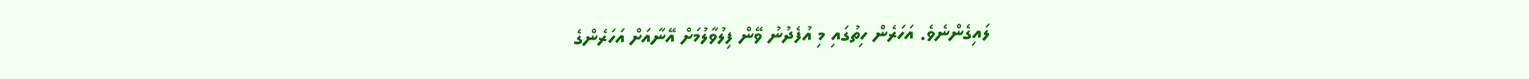ލައިގެންނެވެ. އަހަރެން ހިތުގައި މި އުފެދުނު ވޭން ފިލުވާލުމަށް އޭނާއަށް އަހަރެންގެ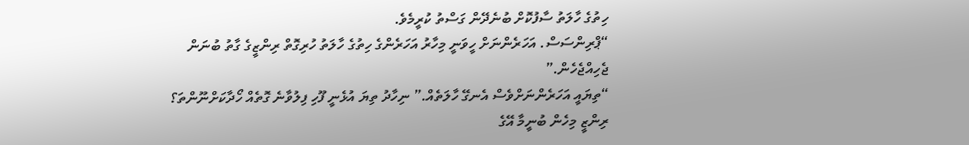ހިތުގެ ހާލަތު ސާފުކޮށް ބުނެދޭން ގަސްތު ކުރީމެވެ.
“ޕްރިންސަސް. އަހަރެންނަށް ހީވަނީ މިހާރު އަހަރެންގެ ހިތުގެ ހާލަތު ހުރިގޮތް ރިންޒީގެ ގާތު ބުނަން ޖެހިއްޖެހެން.”
“ތިޔައީ އަހަރެންނަށްވެސް އެނގޭ ހާލަތެއް.” ނިހާދު ތިޔަ އުޅެނީ ފޫހި ފިލުވާނެ ގޮތެއް ހޯދާކަށްނޫންތަ؟
ރިންޒީ މިހެން ބުނީމާ އޭގެ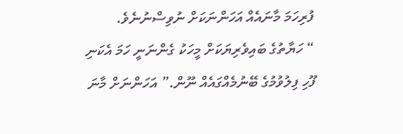ފުރިހަމަ މާނައެއް އަހަންނަކަށް ނުވިސްނުނެވެ.
“ ހަޔާތުގެ ބައިވެރިޔަކަށް މީހަކު ގެންނަނީ ހަމަ އެކަނި ފޫހި ފިލުވުމުގެ ބޭނުމެއްގައެއް ނޫން.” އަހަންނަށް މާނަ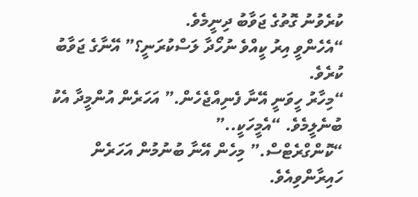ކުރެވުނު ގޮތުގެ ޖަވާބު ދިނީމެވެ.
“އެހެންވީ އިރު ކީއްވެ ނުހޯދާ ލަސްކުރަނީ؟” އޭނާގެ ޖަވާބު ކުރެވެ.
“މިހާރު ހީވަނީ އޭނާ ފެނިއްޖެހެން.” އަހަރެން އުންމީދާ އެކު ބުނެލީމެވެ. “އެމީހަކީ..”
“ކޮންގްރެޓްސް.” މިހެން އޭނާ ބުނުމުން އަހަރެން ހައިރާންވިއެވެ.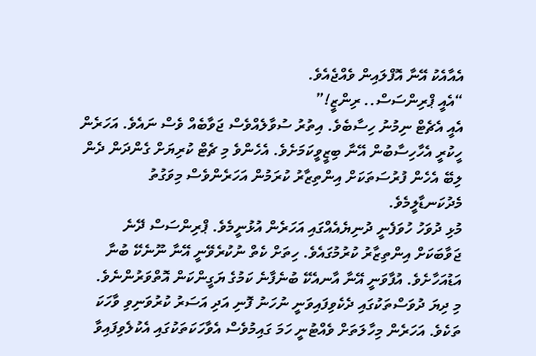އެއާއެކު އޭނާ އޮފްލައިން ވެއްޖެއެވެ.
“އެއީ ޕްރިންސަސް.. ރިންޒީ!”
އެއީ އެޗެޓް ނިމުނު ހިސާބެވެ. އިތުރު ސުވާލެއްވެސް ޖަވާބެއް ވެސް ނައެވެ. އަހަރެން ހީކުރީ އެހާހިސާބުން އޭނާ ބިޒީވީކަމަށެވެ. އެހެންވެ މި ޗެޓް ކުރިޔަށް ގެންދަން ދެން ލިބޭ އެހެން ފުރުސަތަކަށް އިންތިޒާރު ކުރަމުން އަހަރެންވެސް މިވަގުތު މެދުކަނޑާލީމެވެ.
މުޅި ދުވަހު ހުވަފެނީ ދުނިޔެއެއްގައި އަހަރެން އުޅުނީމެވެ. ޕްރިންސަސް ދޭނެ ޖަވާބަކަށް އިންތިޒާރު ކުރުމުގައެވެ. ހިތަށް ކެތް ނުކުރެވޭނީ އޭނާ ނޫނެކޭ ބުނާ އަޑުއަހާށެވެ. އުފާވަނީ އޭނާ އާނއެކޭ ބުނެފާނެ ކަމުގެ ޔަގީންކަން އޮތްވަރުންނެވެ.
މި ދިޔަ ދުވަސްތަކުގައި ދެކެވިފައިވަނީ ނުހަނު ފޮނި އަދި އަސަރު ކުރުވަނިވި ވާހަކަ ތަކެވެ. އަހަރެން މިހާލަތަށް ވެއްޓުނީ ހަމަ ގައިމުވެސް އެވާހަކަތަކުގައި އެކުލެވިފައިވާ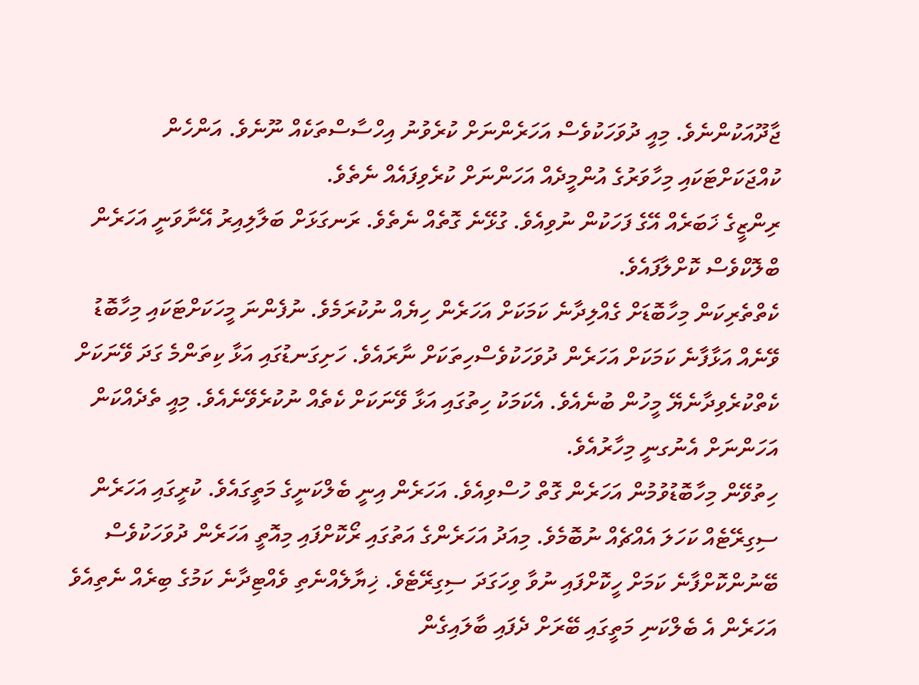ޖާދޫއަކުންނެވެ. މިއީ ދުވަހަކުވެސް އަހަރެންނަށް ކުރެވުނު އިހްސާސްތަކެއް ނޫނެވެ. އަންހެން ކުއްޖަކަށްޓަކައި މިހާވަރުގެ އުންމީދެއް އަހަންނަށް ކުރެވިފައެއް ނެތެވެ.
ރިންޒީގެ ޚަބަރެއް އޭގެ ފަހަކުން ނުވިއެވެ. ގުޅޭނެ ގޮތެއް ނެތެވެ. ރަނގަޅަށް ބަލާލިއިރު އޭނާވަނީ އަހަރެން ބްލޮކްވެސް ކޮށްލާފައެވެ.
ކެތްތެރިކަން މިހާބޮޑަށް ގެއްލިދާނެ ކަމަކަށް އަހަރެން ހިޔެއް ނުކުރަމެވެ. ނުފެންނަ މީހަކަށްޓަކައި މިހާބޮޑު ވޭނެއް އަޅާފާނެ ކަމަކަށް އަހަރެން ދުވަހަކުވެސްހިތަކަށް ނާރައެވެ. ހަށިގަނޑުގައި އަޅާ ކިތަންމެ ގަދަ ވޭނަކަށް ކެތްކުރެވިދާނެޔޭ މީހުން ބުނެއެވެ. އެކަމަކު ހިތުގައި އަޅާ ވޭނަކަށް ކެތެއް ނުކުރެވޭނެއެވެ. މިއީ ތެދެއްކަން އަހަންނަށް އެނުގނީ މިހާރުއެވެ.
ހިތުވޭން މިހާބޮޑުވުމުން އަހަރެން ގޮތް ހުސްވިއެވެ. އަހަރެން އިނީ ބެލްކަނީގެ މަތީގައެވެ. ކުރީގައި އަހަރެން ސިގިރޭޓެއް ކަހަލަ އެއްޗެއް ނުބޮމެވެ. މިއަދު އަހަރެންގެ އަތުގައި ރޯކޮށްފައި މިއޮތީ އަހަރެން ދުވަހަކުވެސް ބޭނުންކޮށްފާނެ ކަމަށް ހީކޮށްފައި ނުވާ ވިހަގަދަ ސިގިރޭޓެވެ. ޚިޔާލެއްނެތި ވެއްޓިދާނެ ކަމުގެ ބިރެއް ނެތިއެވެ އަހަރެން އެ ބެލްކަނި މަތީގައި ބޭރަށް ދެފައި ބާލައިގެން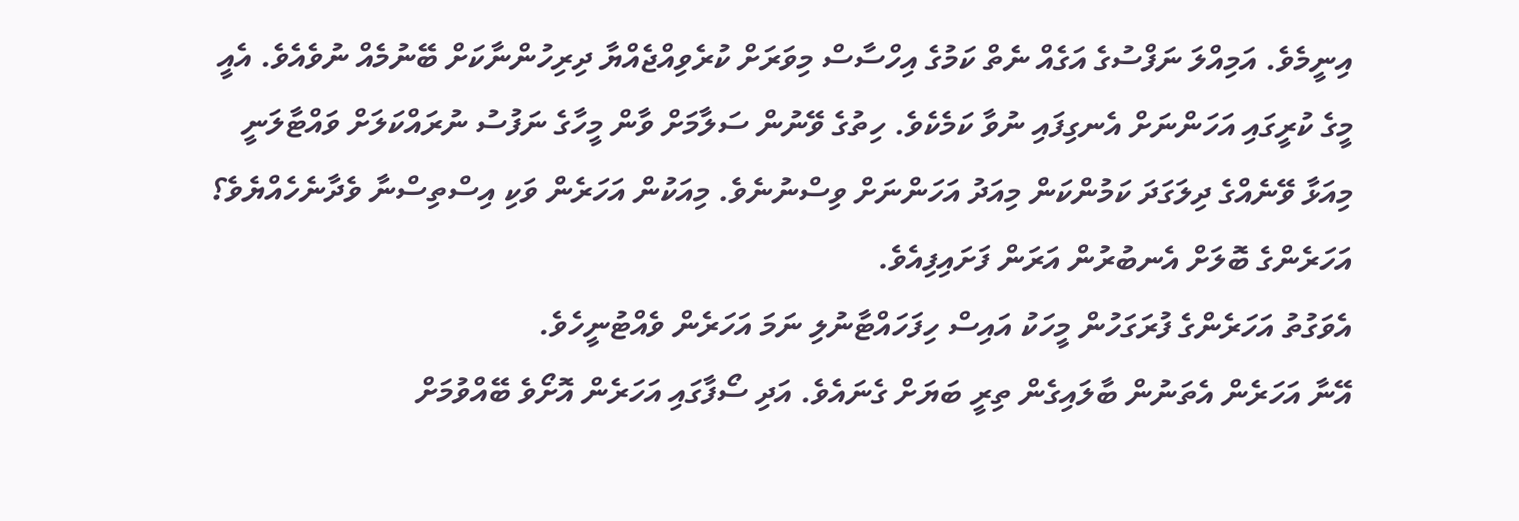އިނީމެވެ. އަމިއްލަ ނަފްސުގެ އަގެއް ނެތް ކަމުގެ އިހްސާސް މިވަރަށް ކުރެވިއްޖެއްޔާ ދިރިހުންނާކަށް ބޭނުމެއް ނުވެއެވެ. އެއީ މީގެ ކުރީގައި އަހަންނަށް އެނގިފައި ނުވާ ކަމެކެވެ. ހިތުގެ ވޭނުން ސަލާމަށް ވާން މީހާގެ ނަފުސު ނުރައްކަލަށް ވައްޓާލަނީ މިއަޅާ ވޭނެއްގެ ދިލަގަދަ ކަމުންކަން މިއަދު އަހަންނަށް ވިސްނުނެވެ. މިއަކުން އަހަރެން ވަކި އިސްތިސްނާ ވެދާނެހެއްޔެވެ؟ އަހަރެންގެ ބޮލަށް އެނބުރުން އަރަން ފަށައިފިއެވެ.
އެވަގުތު އަހަރެންގެ ފުރަގަހުން މީހަކު އައިސް ހިފަހައްޓާނުލި ނަމަ އަހަރެން ވެއްޓުނީހެވެ.
އޭނާ އަހަރެން އެތަނުން ބާލައިގެން ތިރީ ބަޔަށް ގެނައެވެ. އަދި ސޯފާގައި އަހަރެން އޮށޯވެ ބޭއްވުމަށް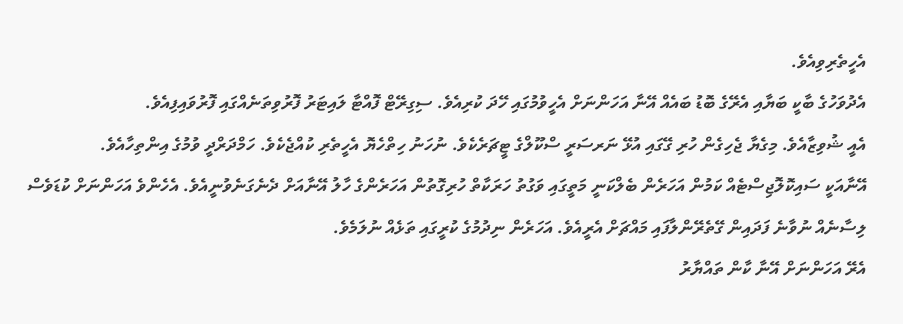އެހީތެރިވިއެވެ.
އެދުވަހުގެ ބާކީ ބަޔާއި އެރޭގެ ބޮޑު ބައެއް އޭނާ އަހަންނަށް އެހީވުމުގައި ހޭދަ ކުރިއެވެ. ސިގިރޭޓް ފޮއްޓާ ލައިޓަރު ފޮރުވިތަނެއްގައި ފޮރުވައިފިއެވެ.
އެއީ ޝުވިޒާއެވެ. މިގެޔާ ޖެހިގެން ހުރި ގޭގައި އުޅޭ ނަރސަރީ ސްކޫލްގެ ޓީޗަރެކެވެ. ނުހަނު ހިތްހެޔޮ އެހީތެރި ކުއްޖެކެވެ. ހަމްދަރްދީ ވުމުގެ އިންތިހާއެވެ.
އޭނާއަކީ ސައިކޮލޮޖިސްޓެއް ކަމުން އަހަރެން ބެލްކަނީ މަތީގައި ވަގުތު ހަރަކާތް ހުރިގޮތުން އަހަރެންގެ ހާލު އޭނާއަށް ދެނެގަނެވުނީއެވެ. އެހެންވެ އަހަންނަށް ކުޑަވެސް ލިސާނެއް ނުވާނެ ފަދައިން ގޭތެރޭންލާފައި މައްޗަށް އެރީއެވެ. އަހަރެން ނިދުމުގެ ކުރީގައި ތަޅެއް ނުލަމެވެ.
އެރޭ އަހަންނަށް އޭނާ ކާން ތައްޔާރު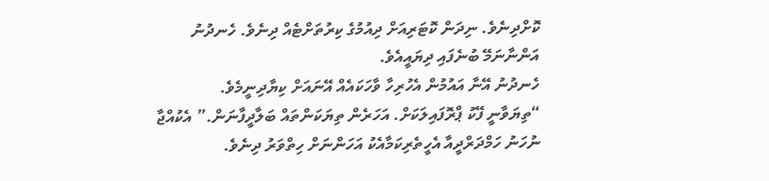ކޮށްދިނެވެ. ނިދަން ކޮޓަރިއަށް ދިއުމުގެ ކިރުތަށްޓެއް ދިނެވެ. ހެނދުނު އަންނާނަމޭ ބުނެފައި ދިޔައީއެވެ.
ހެނދުނު އޭނާ އައުމުން އެހުރިހާ ވާހަކައެއް އޭނައަށް ކިޔާދިނީމެވެ.
“ތިޔަވާނީ ފޭކު ޕްރޮފައިލަކަށް. އަހަރެން ތިޔަކަންތައް ބަލާދީފާނަން.” އެކުއްޖާ ނުހަނު ހަމްދަރްދީއާ އެހީތެރިކަމާއެކު އަހަންނަށް ހިތްވަރު ދިނެވެ.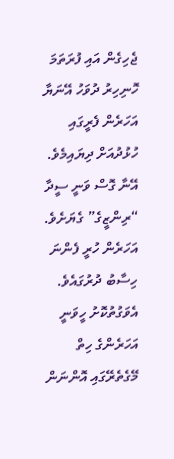ޖެހިގެން އައި ފުރަތަމަ ހޮނިހިރު ދުވަހު އޭނަޔާ އަހަރެން ފެރީގައި ހުޅުދުއަށް ދިޔައިމެވެ. އޭނާ ގޮސް ވަނީ ސީދާ “ރިންޒީގެ” ގެޔަށެވެ. އަހަރެން ހުރީ ފެންނަ ހިސާބު ދުރުގައެވެ. އެވަގުތުކޮށު ހީވަނީ އަހަރެންގެ ހިތް މޭގެތެރޭގައި އޮންނަން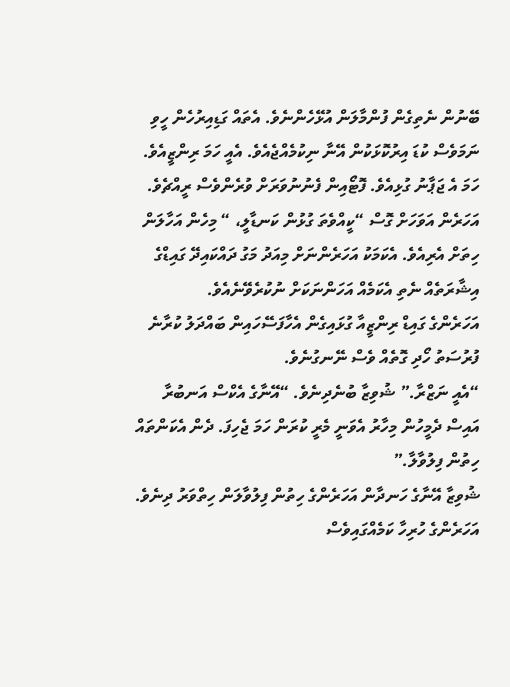ބޭނުން ނެތިގެން ފުންމާލަން އުޅޭހެންނެވެ. އެތައް ގަޑިއިރުހެން ހީވި ނަމަވެސް ކުޑަ އިރުކޮޅަކުން އޭނާ ނިކުމެއްޖެއެވެ. އެއީ ހަމަ ރިންޒީއެވެ. ހަމަ އެ ޖަޕާނު ގުޅިއެވެ. ފޮޓޯއިން ފެނުނުވަރަށް ވުރެންވެސް ރީއްޗެވެ. އަހަރެން އަވަހަށް ގޮސް “ކީއްވެތަ ގުޅުން ކަނޑާލީ، “ މިހެން އަހާލަން ހިތަށް އެރިއެވެ. އެކަމަކު އަހަރެންނަށް މިއަދު މަގު ދައްކައިދޭ ގައިޑްގެ އިޝާރަތެއް ނެތި އެކަމެއް އަހަންނަކަށް ނުކުރެވޭނެއެވެ.
އަހަރެންގެ ގައިޑް ރިންޒީއާ ގުޅައިގެން އެހާފަސޭހައިން ބައްދަލު ކުރާނެ ފުރުސަތު ހޯދި ގޮތެއް ވެސް ނޭނގުނެވެ.
“އެއީ ނަޒްރާ.” ޝުވިޒާ ބުނެދިނެވެ. “އޭނާގެ އެކްސް އަނބުރާ އައިސް ދެމީހުން މިހާރު އެވަނީ މެރީ ކުރަން ހަމަ ޖެހިފަ. ދެން އެކަންތައް ހިތުން ފިލުވާލާ.”
ޝުވިޒާ އޭނާގެ ހަނދާން އަހަރެންގެ ހިތުން ފިލުވާލަން ހިތްވަރު ދިނެވެ. އަހަރެންގެ ހުރިހާ ކަމެއްގައިވެސް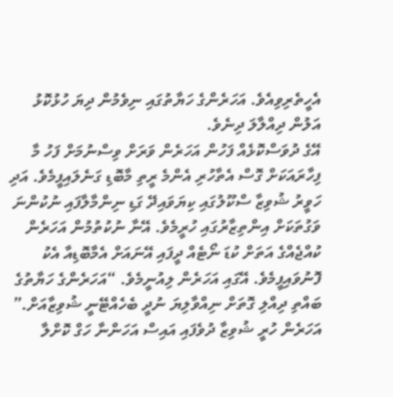އެހީތެރިވިއެވެ. އަހަރެންގެ ހަޔާތުގައި ނިވެމުން ދިޔަ ހުޅުކޮޅު އަލުން ދިއްލާލަ ދިނެވެ.
އޭގެ ދުވަސްކޮޅެއް ފަހުން އަހަރެން ވަރަށް ވިސްނުމަށް ފަހު މާ ފިހާރައަކަށް ގޮސް އެތާހުރި އެންމެ ރީތި މާބޮޑި ގަނެލައިފީމެވެ. އަދި ހަވީރު ޝުވިޒާ ސްކޫލުގައި ކިޔަވައިދޭ ގަޑި ނިންމާލާފައި ނުކުންނަ ވަގުތަކަށް އިންތިޒާރުގައި ހުރީމެވެ. އޭނާ ނުކުތުމުން އަހަރެން ކުއްޖެއްގެ އަތަށް ކުޑަ ނޯޓެއް ދީފައި އޭނައަށް އެމާބޮޑިއާ އެކު ފޮނުވައިފީމެވެ. އޭގައި އަހަރެން ލިއުނީމެވެ. “އަހަރެންގެ ހަޔާތުގެ ބައްތި ދިއްލި ގޮތަށް ނިއްވާލިޔަ ނުދީ ބެހެއްޓޭނީ ޝުވިޒާއަށް.”
އަހަރެން ހުރީ ޝުވިޒާ ދުވެފައި އައިސް އަހަންނާ ހަގް ކޮށްލާ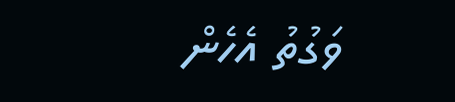ވަގުތު އެހެން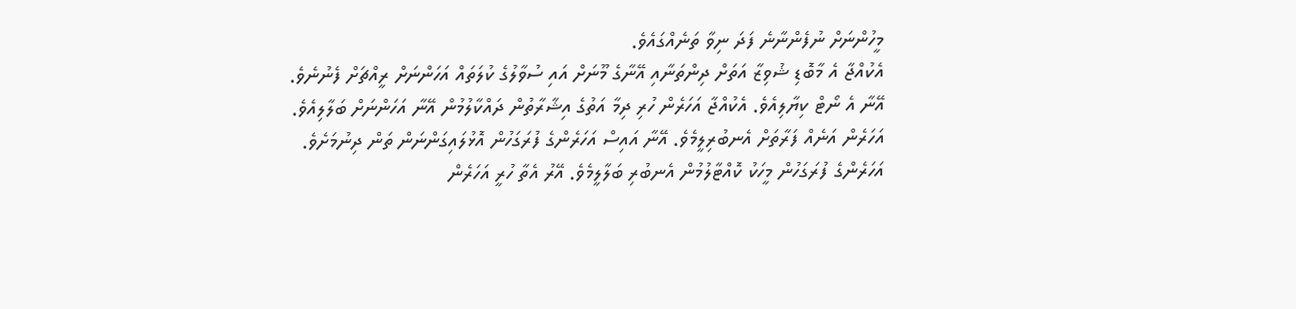މީހުންނަށް ނުފެންނާނެ ފަދަ ނިވާ ތަނެއްގައެވެ.
އެކުއްޖާ އެ މާބޮޑި ޝުވިޒާ އަތަށް ދިންތަނާއި އޭނާގެ މޫނަށް އައި ސުވާލުގެ ކުލަތައް އަހަންނަށް ރީއްޗަށް ފެނުނެވެ. އޭނާ އެ ނޯޓް ކިޔާލިއެވެ. އެކުއްޖާ އަހަރެން ހުރި ދިމާ އަތުގެ އިޝާރާތުން ދައްކާލުމުން އޭނާ އަހަންނަށް ބަލާލިއެވެ.
އަހަރެން އަނެއް ފަރާތަށް އެނބުރިލީމެވެ. އޭނާ އައިސް އަހަރެންގެ ފުރަގަހުން އޮޅުލައިގަންނަން ތަން ދިނުމަށެވެ.
އަހަރެންގެ ފުރަގަހުން މީހަކު ކޮއްޓާލުމުން އެނބުރި ބަލާލީމެވެ. އޭރު އެތާ ހުރީ އަހަރެން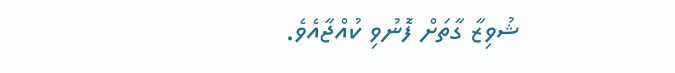ޝުވިޒާ ގާތަށް ފޮނުވި ކުއްޖާއެވެ.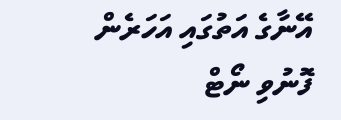އޭނާގެ އަތުގައި އަހަރެން ފޮނުވި ނޯޓް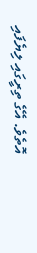އޮތެވެ. އޭގެ ތިރީގައި ލިޔެފައި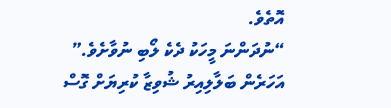އޮތެވެ.
“ނުދަންނަ މީހަކު ދެކެ ލޯބި ނުވާށެވެ.”
އަހަރެން ބަލާލިއިރު ޝުވިޒާ ކުރިޔަށް ގޮސް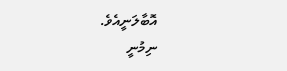އޮބާލަނީއެވެ.
ނިމުނީ